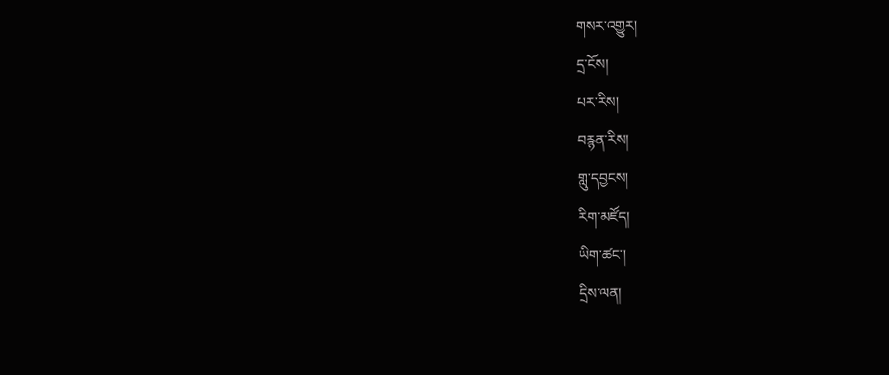གསར་འགྱུར།
དྲ་ངོས།
པར་རིས།
བརྙན་རིས།
གླུ་དབྱངས།
རིག་མཛོད།
ཡིག་ཚང་།
དྲིས་ལན།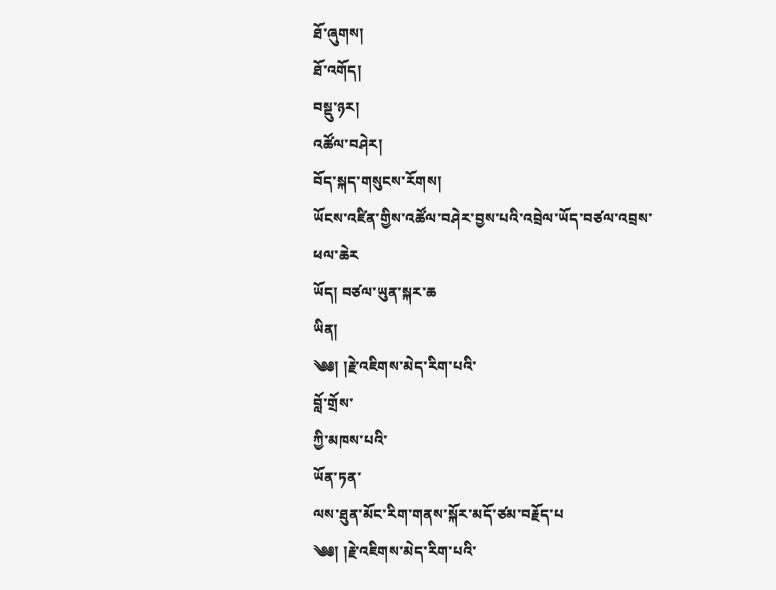ཐོ་ཞུགས།
ཐོ་འགོད།
བསྡུ་ཉར།
འཚོལ་བཤེར།
བོད་སྐད་གསུངས་རོགས།
ཡོངས་འཛིན་གྱིས་འཚོལ་བཤེར་བྱས་པའི་འབྲེལ་ཡོད་བཙལ་འབྲས་ཕལ་ཆེར
ཡོད། བཙལ་ཡུན་སྐར་ཆ
ཡིན།
༄༅། །རྗེ་འཇིགས་མེད་རིག་པའི་
བློ་གྲོས་
ཀྱི་མཁས་པའི་
ཡོན་ཏན་
ལས་ཐུན་མོང་རིག་གནས་སྐོར་མདོ་ཙམ་བརྗོད་པ
༄༅། །རྗེ་འཇིགས་མེད་རིག་པའི་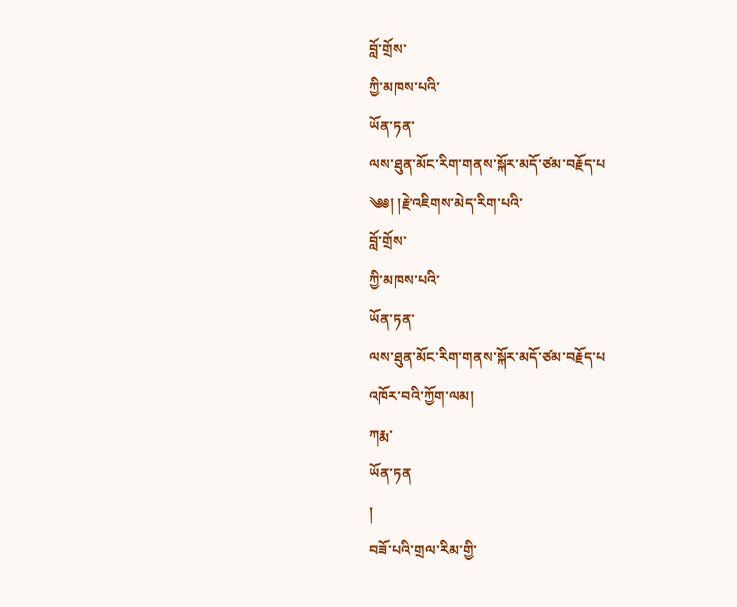བློ་གྲོས་
ཀྱི་མཁས་པའི་
ཡོན་ཏན་
ལས་ཐུན་མོང་རིག་གནས་སྐོར་མདོ་ཙམ་བརྗོད་པ
༄༅། །རྗེ་འཇིགས་མེད་རིག་པའི་
བློ་གྲོས་
ཀྱི་མཁས་པའི་
ཡོན་ཏན་
ལས་ཐུན་མོང་རིག་གནས་སྐོར་མདོ་ཙམ་བརྗོད་པ
འཁོར་བའི་ཀྱོག་ལམ།
ཀརྨ་
ཡོན་ཏན
།
བཟོ་པའི་གྲལ་རིམ་གྱི་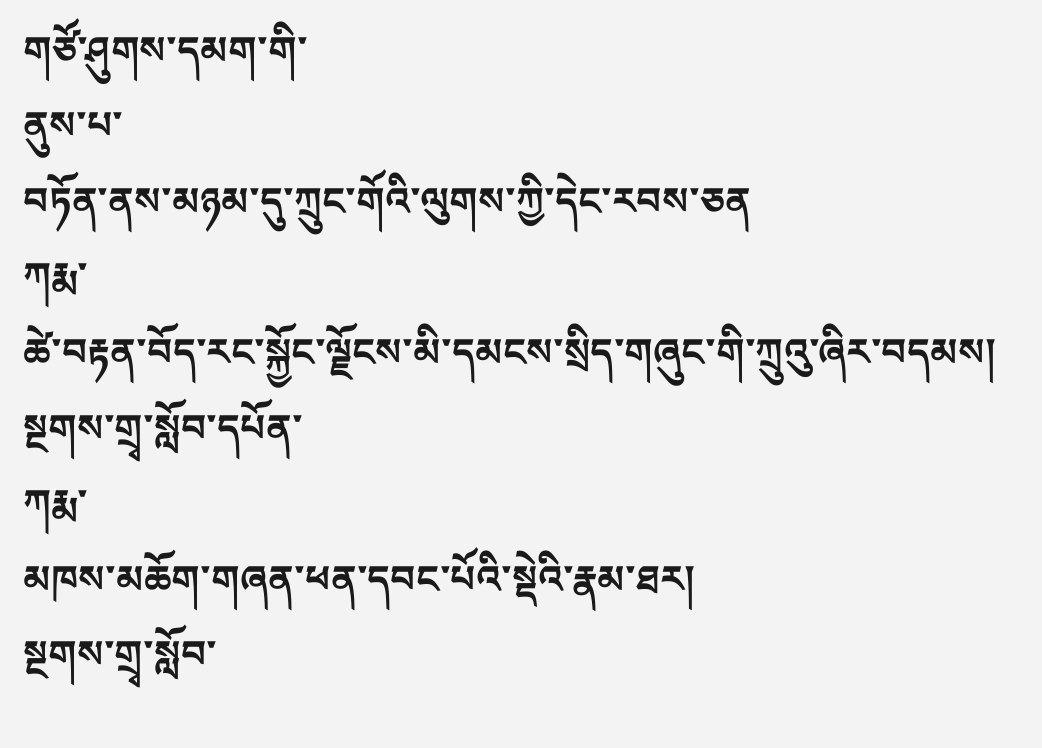གཙོ་ཤུགས་དམག་གི་
ནུས་པ་
བཏོན་ནས་མཉམ་དུ་ཀྲུང་གོའི་ལུགས་ཀྱི་དེང་རབས་ཅན
ཀརྨ་
ཚེ་བརྟན་བོད་རང་སྐྱོང་ལྗོངས་མི་དམངས་སྲིད་གཞུང་གི་ཀྲུའུ་ཞིར་བདམས།
སྔགས་གྲྭ་སློབ་དཔོན་
ཀརྨ་
མཁས་མཆོག་གཞན་ཕན་དབང་པོའི་སྡེའི་རྣམ་ཐར།
སྔགས་གྲྭ་སློབ་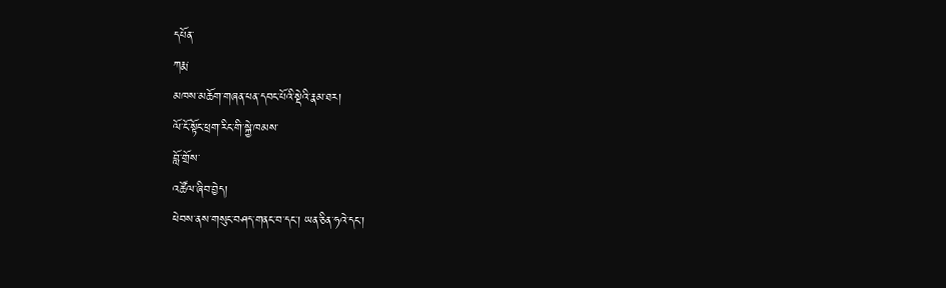དཔོན་
ཀརྨ་
མཁས་མཆོག་གཞན་ཕན་དབང་པོའི་སྡེའི་རྣམ་ཐར།
ལོ་ངོ་སྟོང་ཕྲག་རིང་གི་སྐྱེ་ཁམས་
བློ་གྲོས་
འཚོལ་ཞིབ་བྱེད།
ཕེབས་ནས་གསུང་བཤད་གནང་བ་དང་། ཡན་ཅིན་ཧའེ་དང་།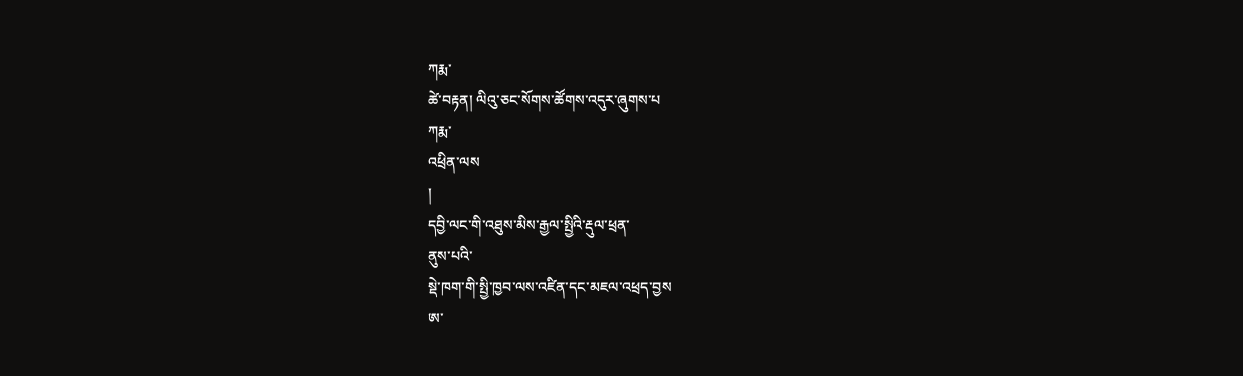ཀརྨ་
ཚེ་བརྟན། ལིའུ་ཅང་སོགས་ཚོགས་འདུར་ཞུགས་པ
ཀརྨ་
འཕྲིན་ལས
།
དབྱི་ལང་གི་འཐུས་མིས་རྒྱལ་སྤྱིའི་རྡུལ་ཕྲན་
ནུས་པའི་
སྡེ་ཁག་གི་སྤྱི་ཁྱབ་ལས་འཛིན་དང་མཇལ་འཕྲད་བྱས
ཨ་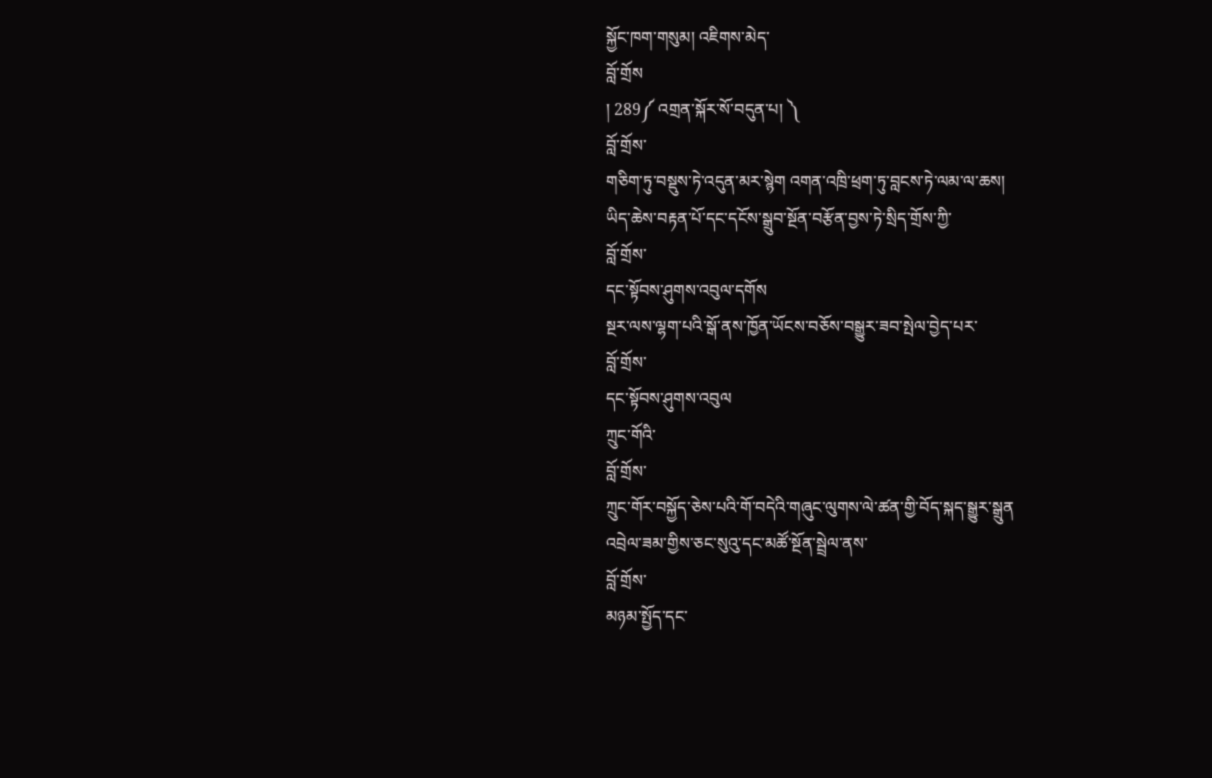སྐྱོང་ཁག་གསུམ། འཇིགས་མེད་
བློ་གྲོས
། 289༼ འགྲན་སྐོར་སོ་བདུན་པ། ༽
བློ་གྲོས་
གཅིག་ཏུ་བསྡུས་ཏེ་འདུན་མར་སྙེག འགན་འཁྲི་ཕྲག་ཏུ་བླངས་ཏེ་ལམ་ལ་ཆས།
ཡིད་ཆེས་བརྟན་པོ་དང་དངོས་སྒྲུབ་སྔོན་བརྩོན་བྱས་ཏེ་སྲིད་གྲོས་ཀྱི་
བློ་གྲོས་
དང་སྟོབས་ཤུགས་འབུལ་དགོས
སྔར་ལས་ལྷག་པའི་སྒོ་ནས་ཁྱོན་ཡོངས་བཅོས་བསྒྱུར་ཟབ་སྤེལ་བྱེད་པར་
བློ་གྲོས་
དང་སྟོབས་ཤུགས་འབུལ
ཀྲུང་གོའི་
བློ་གྲོས་
ཀྲུང་གོར་བསྐྱོད་ཅེས་པའི་གོ་བདེའི་གཞུང་ལུགས་ལེ་ཚན་གྱི་བོད་སྐད་སྒྱུར་སྒྲུན
འབྲེལ་ཟམ་གྱིས་ཅང་སུའུ་དང་མཚོ་སྔོན་སྦྲེལ་ནས་
བློ་གྲོས་
མཉམ་སྤྱོད་དང་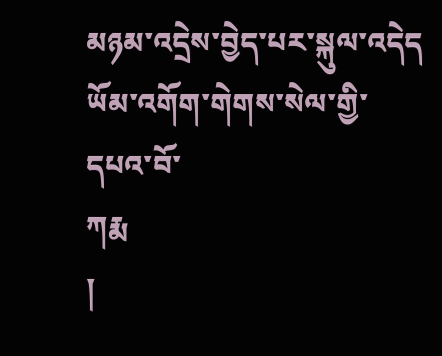མཉམ་འདྲེས་བྱེད་པར་སྐུལ་འདེད
ཡོམ་འགོག་གེགས་སེལ་གྱི་དཔའ་བོ་
ཀརྨ
།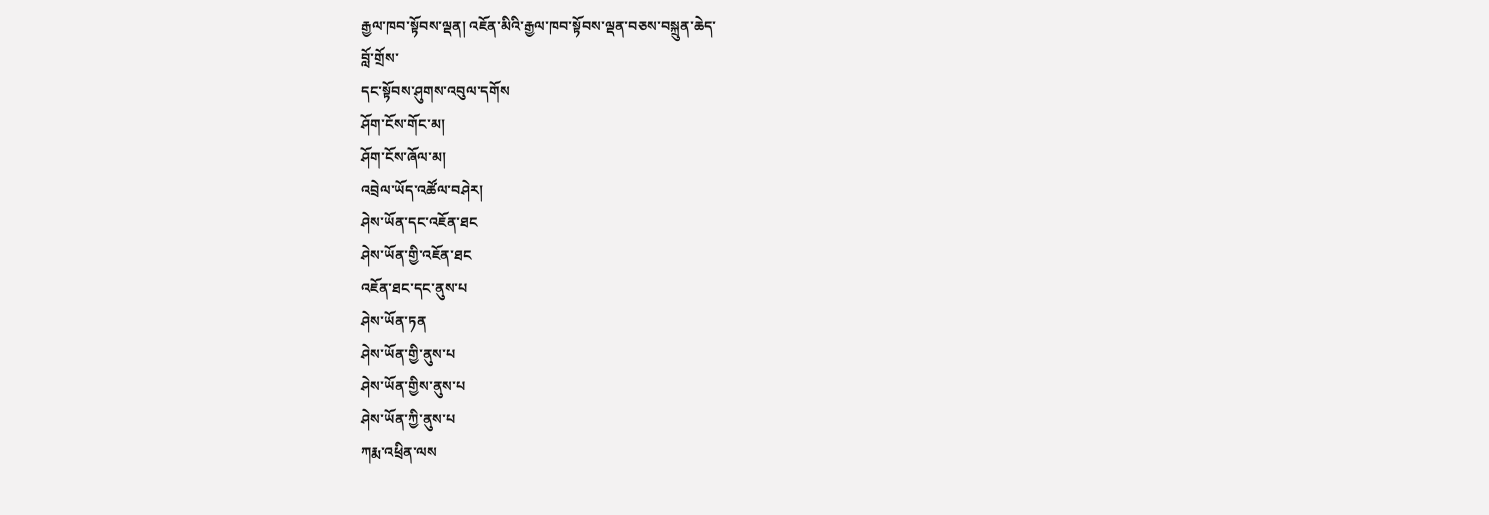རྒྱལ་ཁབ་སྟོབས་ལྡན། འཇོན་མིའི་རྒྱལ་ཁབ་སྟོབས་ལྡན་བཅས་བསྐྲུན་ཆེད་
བློ་གྲོས་
དང་སྟོབས་ཤུགས་འབུལ་དགོས
ཤོག་ངོས་གོང་མ།
ཤོག་ངོས་ཞོལ་མ།
འབྲེལ་ཡོད་འཚོལ་བཤེར།
ཤེས་ཡོན་དང་འཇོན་ཐང
ཤེས་ཡོན་གྱི་འཇོན་ཐང
འཇོན་ཐང་དང་ནུས་པ
ཤེས་ཡོན་ཏན
ཤེས་ཡོན་གྱི་ནུས་པ
ཤེས་ཡོན་གྱིས་ནུས་པ
ཤེས་ཡོན་ཀྱི་ནུས་པ
ཀརྨ་འཕྲིན་ལས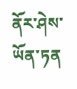ནོར་ཤེས་ཡོན་ཏན